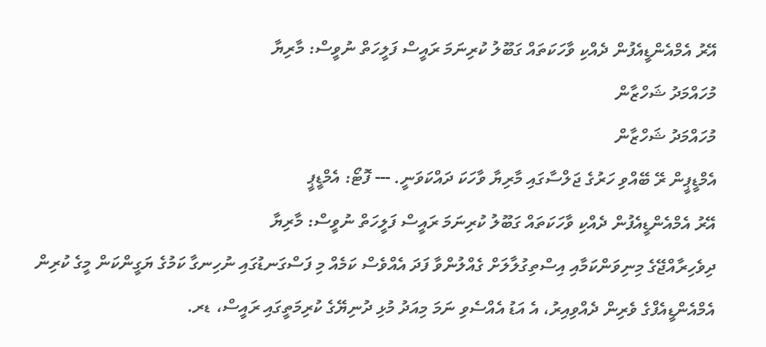އޭރު އެމްއެންޑީއެފުން ދެއްކި ވާހަކަތައް ގަބޫލު ކުރިނަމަ ރައީސް ފަލީހަތް ނުވީސް: މާރިޔާ
މުހައްމަދު ޝަހްޒާން
މުހައްމަދު ޝަހްޒާން
އެމްޑީޕީން ރޭ ބޭއްވި ހަރުގެ ޖަލްސާގައި މާރިޔާ ވާހަކަ ދައްކަވަނީ. --- ފޮޓޯ: އެމްޑީޕީ
އޭރު އެމްއެންޑީއެފުން ދެއްކި ވާހަކަތައް ގަބޫލު ކުރިނަމަ ރައީސް ފަލީހަތް ނުވީސް: މާރިޔާ
ދިވެހިރާއްޖޭގެ މިނިވަންކަމާއި އިސްތިގުލާލަށް ގެއްލުންވާ ފަދަ އެއްވެސް ކަމެއް މި ފަސްގަނޑުގައި ނުހިނގާ ކަމުގެ ޔަގީންކަން މީގެ ކުރިން އެމްއެންޑީއެފްގެ ވެރިން ދެއްވިއިރު، އެ އަޑު އެއްސެވި ނަމަ މިއަދު މުޅި ދުނިޔޭގެ ކުރިމަތީގައި ރައީސް، ޑރ.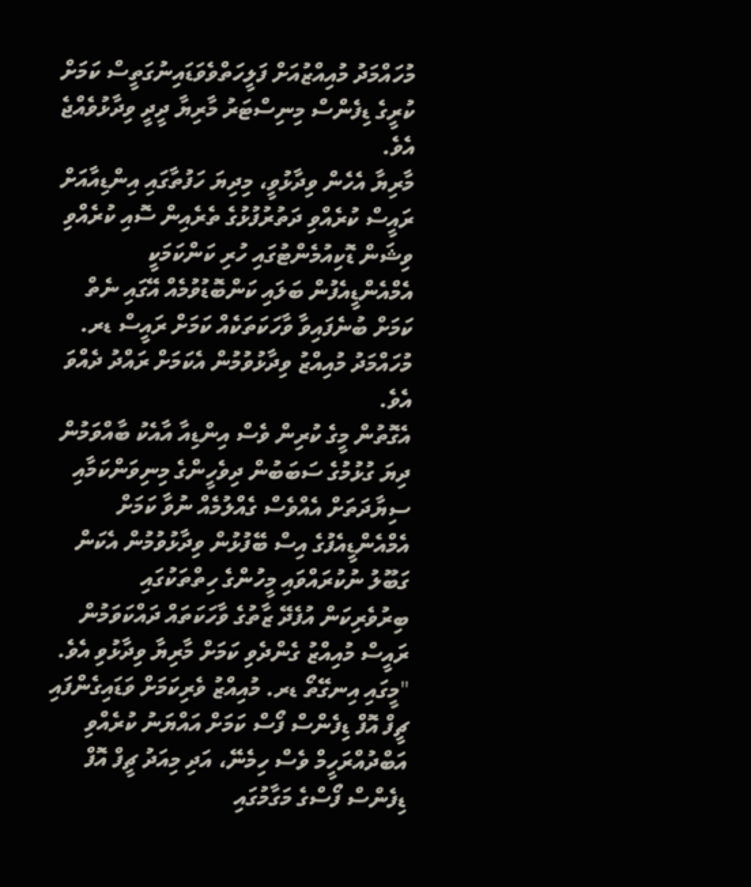މުހައްމަދު މުއިއްޒުއަށް ފަލީހަތްވެވަޑައިނުގަތީސް ކަމަށް ކުރީގެ ޑިފެންސް މިނިސްޓަރު މާރިޔާ ދީދީ ވިދާޅުވެއްޖެ އެވެ.
މާރިޔާ އެހެން ވިދާޅުވީ، މިދިޔަ ހަފުތާގައި އިންޑިއާއަށް ރައީސް ކުރެއްވި ދަތުރުފުޅުގެ ތެރެއިން ސޮއި ކުރެއްވި ވިޝަން ޑޮކިއުމެންޓުގައި ހުރި ކަންކަމަކީ އެމްއެންޑީއެފުން ބަލައި ކަންބޮޑުވުމެއް އޭގައި ނެތް ކަމަށް ބުނެފައިވާ ވާހަކަތަކެއް ކަމަށް ރައީސް ޑރ. މުހައްމަދު މުއިއްޒު ވިދާޅުވުމުން އެކަމަށް ރައްދު ދެއްވަ އެވެ.
އެގޮތުން މީގެ ކުރިން ވެސް އިންޑިއާ އާއެކު ބާއްވަމުން ދިޔަ ގުޅުމުގެ ސަބަބުން ދިވެހީންގެ މިނިވަންކަމާއި ސިޔާދަތަށް އެއްވެސް ގެއްލުމެއް ނުވާ ކަމަށް އެމްއެންޑީއެފުގެ އިސް ބޭފުޅުން ވިދާޅުވުމުން އެކަން ގަބޫލު ނުކުރައްވައި މީހުންގެ ހިތްތަކުގައި ބިރުވެރިކަން އުފެދޭ ޒާތުގެ ވާހަކަތައް ދައްކަވަމުން ރައީސް މުއިއްޒު ގެންދެވި ކަމަށް މާރިޔާ ވިދާޅުވި އެވެ.
"މީގައި އިނގޭތޯ ޑރ. މުއިއްޒު ވެރިކަމަށް ވަޑައިގެންފައި ޗީފް އޮފް ޑިފެންސް ފޯސް ކަމަށް އައްޔަނު ކުރެއްވި އަބްދުއްރަހީމް ވެސް ހިމެނޭ، އަދި މިއަދު ޗީފް އޮފް ޑިފެންސް ފޯސްގެ މަގާމުގައި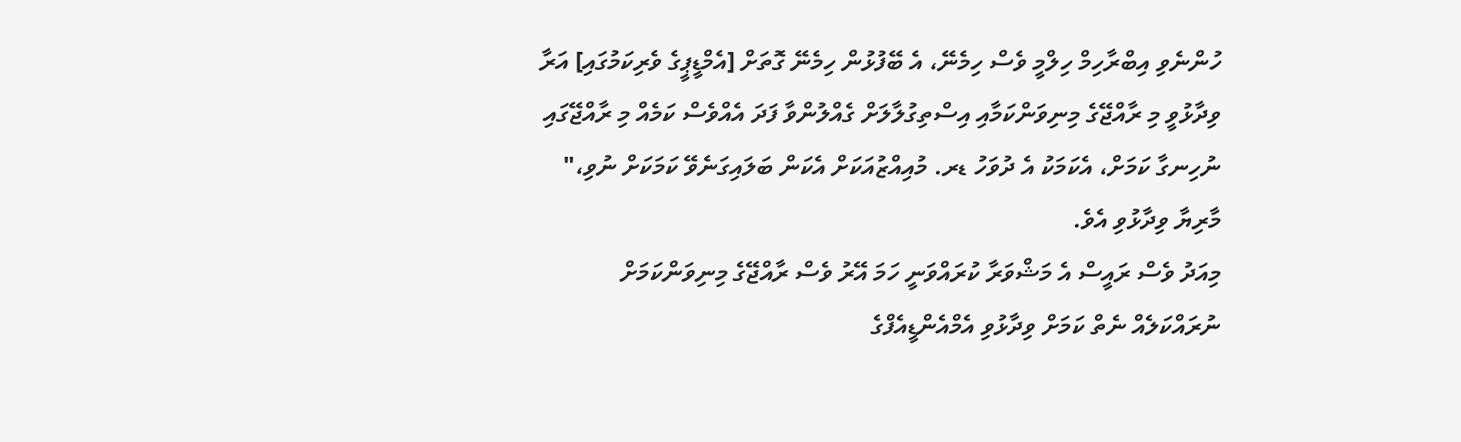ހުންނެވި އިބްރާހިމް ހިލްމީ ވެސް ހިމެނޭ، އެ ބޭފުޅުން ހިމެނޭ ގޮތަށް [އެމްޑީޕީގެ ވެރިކަމުގައި] އަރާ ވިދާޅުވީ މި ރާއްޖޭގެ މިނިވަންކަމާއި އިސްތިގުލާލަށް ގެއްލުންވާ ފަދަ އެއްވެސް ކަމެއް މި ރާއްޖޭގައި ނުހިނގާ ކަމަށް، އެކަމަކު އެ ދުވަހު ޑރ. މުއިއްޒުއަކަށް އެކަން ބަލައިގަނެވޭ ކަމަކަށް ނުވި،" މާރިޔާ ވިދާޅުވި އެވެ.
މިއަދު ވެސް ރައީސް އެ މަޝްވަރާ ކުރައްވަނީ ހަމަ އޭރު ވެސް ރާއްޖޭގެ މިނިވަންކަމަށް ނުރައްކަލެއް ނެތް ކަމަށް ވިދާޅުވި އެމްއެންޑީއެފްގެ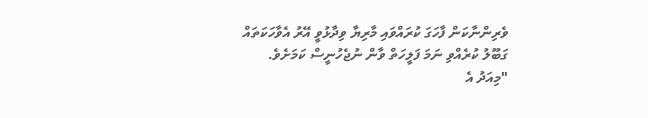ވެރިންނާކަން ފާހަގަ ކުރައްވައި މާރިޔާ ވިދާޅުވީ އޭރު އެވާހަކަތައް ގަބޫލު ކުރެއްވި ނަމަ ފަލީހަތް ވާން ނުޖެހުނީސް ކަމަށެވެ.
"މިއަދު އެ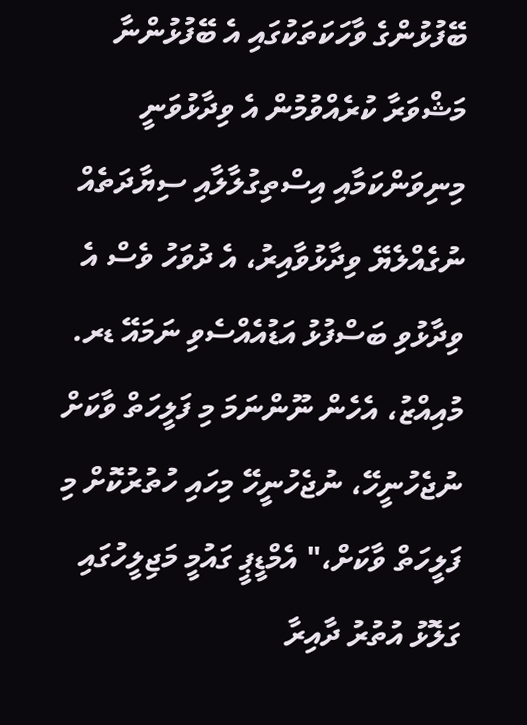ބޭފުޅުންގެ ވާހަކަތަކުގައި އެ ބޭފުޅުންނާ މަޝްވަރާ ކުރެއްވުމުން އެ ވިދާޅުވަނީ މިނިވަންކަމާއި އިސްތިގުލާލާއި ސިޔާދަތެއް ނުގެއްލެޔޭ ވިދާޅުވާއިރު، އެ ދުވަހު ވެސް އެ ވިދާޅުވި ބަސްފުޅު އަޑުއެއްސެވި ނަމައޭ ޑރ. މުއިއްޒު، އެހެން ނޫންނަމަ މި ފަލީހަތް ވާކަށް ނުޖެހުނީހޭ، ނުޖެހުނީހޭ މިހައި ހުތުރުކޮށް މި ފަލީހަތް ވާކަށް،" އެމްޑީޕީ ގައުމީ މަޖިލީހުގައި ގަލޮޅު އުތުރު ދާއިރާ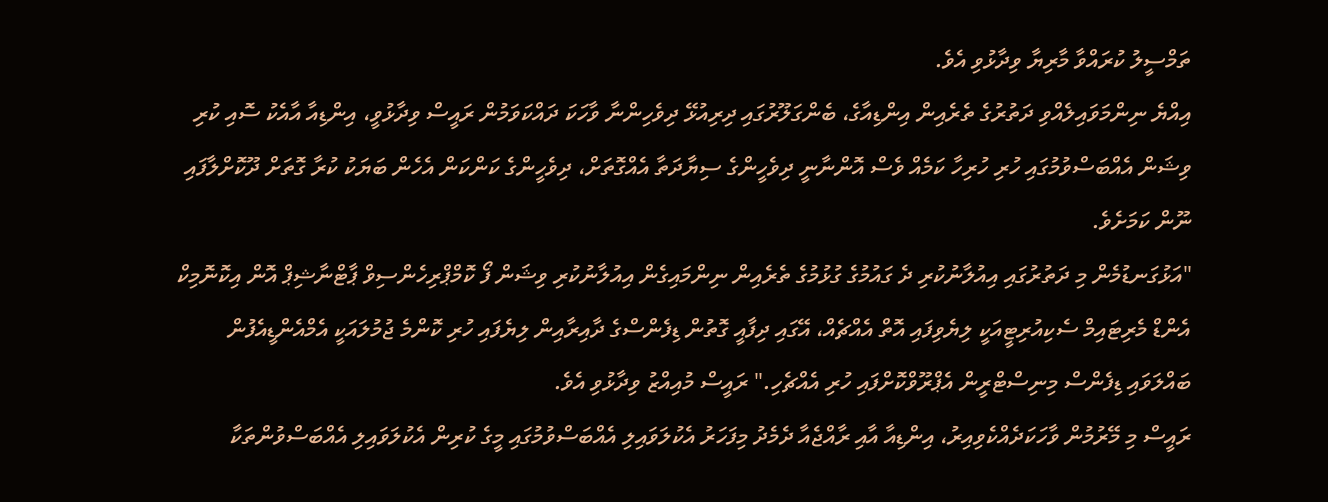ތަމްސީލު ކުރައްވާ މާރިޔާ ވިދާޅުވި އެވެ.
އިއްޔެ ނިންމަވައިލެއްވި ދަތުރުގެ ތެރެއިން އިންޑިއާގެ، ބެންގަލޫރުގައި ދިރިއުޅޭ ދިވެހިންނާ ވާހަކަ ދައްކަވަމުން ރައީސް ވިދާޅުވީ، އިންޑިއާ އާއެކު ސޮއި ކުރި ވިޝަން އެއްބަސްވުމުގައި ހުރި ހުރިހާ ކަމެއް ވެސް އޮންނާނީ ދިވެހީންގެ ސިޔާދަތާ އެއްގޮތަށް، ދިވެހީންގެ ކަންކަން އެހެން ބަޔަކު ކުރާ ގޮތަށް ދޫކޮށްލާފައި ނޫން ކަމަށެވެ.
"އަޅުގަނޑުމެން މި ދަތުރުގައި އިއުލާނުކުރި ދެ ގައުމުގެ ގުޅުމުގެ ތެރެއިން ނިންމައިގެން އިއުލާނުކުރި ވިޝަން ފޯ ކޮމްޕްރިހެންސިވް ޕާޓްނާޝިޕް އޮން އިކޮނޮމިކް އެންޑް މެރިޓައިމް ސެކިއުރިޓީއަކީ ލިޔެވިފައި އޮތް އެއްޗެއް، އޭގައި ދިފާއީ ގޮތުން ޑިފެންސްގެ ދާއިރާއިން ލިޔެފައި ހުރި ކޮންމެ ޖުމުލައަކީ އެމްއެންޑީއެފުން ބައްލަވައި ޑިފެންސް މިނިސްޓްރީން އެޕްރޫވްކޮށްފައި ހުރި އެއްޗެހި." ރައީސް މުއިއްޒު ވިދާޅުވި އެވެ.
ރައީސް މި މޭރުމުން ވާހަކަދެއްކެވިއިރު، އިންޑިއާ އާއި ރާއްޖެއާ ދެމެދު މިފަހަރު އެކުލަވައިލި އެއްބަސްވުމުގައި މީގެ ކުރިން އެކުލަވައިލި އެއްބަސްވުންތަކާ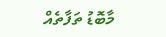މާބޮޑު ތަފާތެއް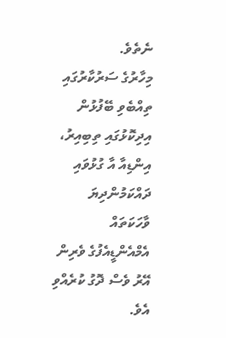ނެތެވެ.
މިހާރުގެ ސަރުކާރުގައި ތިއްބެވި ބޭފުޅުން އިދިކޮޅުގައި ތިބިއިރު، އިންޑިއާ އާ ގުޅުވައި ދައްކަމުންދިޔަ ވާހަކަތައް އެމްއެންޑީއެފުގެ ވެރިން އޭރު ވެސް ދޮގު ކުރެއްވި އެވެ.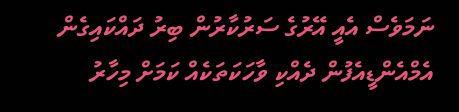ނަމަވެސް އެއީ އޭރުގެ ސަރުކާރުން ބިރު ދައްކައިގެން އެމްއެންޑީއެފުން ދެއްކި ވާހަކަތަކެއް ކަމަށް މިހާރު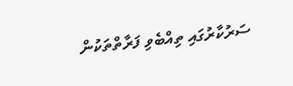ސަރުކާރުގައި ތިއްބެވި ފަރާތްތަކުން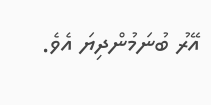އޭރު ބުނަމުންދިޔަ އެވެ.